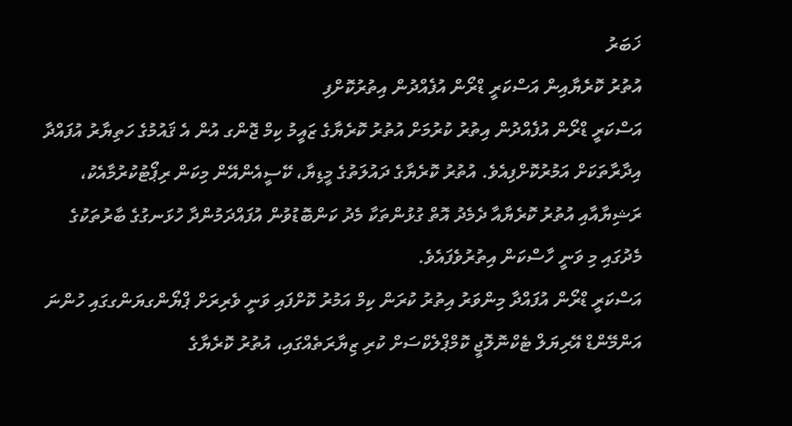ޚަބަރު
އުތުރު ކޮރެޔާއިން އަސްކަރީ ޑްރޯން އުފެއްދުން އިތުރުކޮށްފި
އަސްކަރީ ޑްރޯން އުފެއްދުން އިތުރު ކުރުމަށް އުތުރު ކޮރެޔާގެ ޒައީމު ކިމް ޖޮންގ އުން އެ ޤައުމުގެ ހަތިޔާރު އުފައްދާ އިދާރާތަކަށް އަމުރުކޮށްފިއެވެ. އުތުރު ކޮރެޔާގެ ދައުލަތުގެ މީޑިޔާ، ކޭސީއެންއޭން މިކަން ރިޕޯޓުކުރުމާއެކު، ރަޝިޔާއާއި އުތުރު ކޮރެޔާއާ ދެމެދު އޮތް ގުޅުންތަކާ މެދު ކަންބޮޑުވުން އުފައްދަމުންދާ ހުޅަނގުގެ ބާރުތަކުގެ މެދުގައި މި ވަނީ ހާސްކަން އިތުރުވެފައެވެ.
އަސްކަރީ ޑްރޯން އުފައްދާ މިންވަރު އިތުރު ކުރަން ކިމް އަމުރު ކޮށްފައި ވަނީ ވެރިރަށް ޕްޔޯންގޔަންގގައި ހުންނަ އަންމޭންޑް އޭރިޔަލް ޓެކްނޮލޮޖީ ކޮމްޕްލެކްސަށް ކުރި ޒިޔާރަތެއްގައި، އުތުރު ކޮރެޔާގެ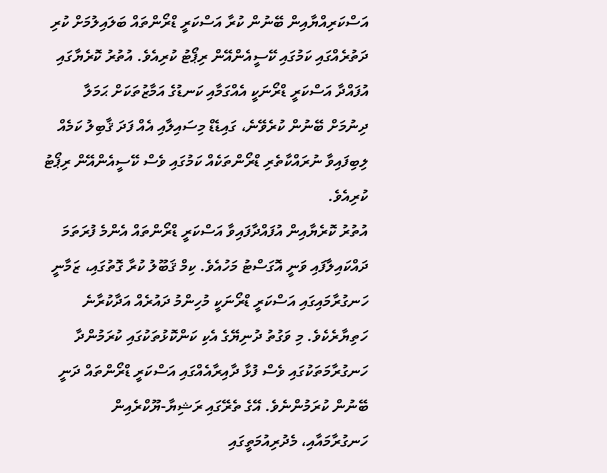އަސްކަރިއްޔާއިން ބޭނުން ކުރާ އަސްކަރީ ޑްރޯންތައް ބަލައިލުމަށް ކުރި ދަތުރެއްގައި ކަމުގައި ކޭސީއެންއޭން ރިޕޯޓު ކުރިއެވެ. އުތުރު ކޮރެޔާގައި އުފައްދާ އަސްކަރީ ޑްރޯނަކީ އެއްގަމާއި ކަނޑުގެ އަމާޒުތަކަށް ޙަމަލާ ދިނުމަށް ބޭނުން ކުރެވޭނެ، ގައިޑެޑް މިސައިލާއި އެއް ފަދަ ޤާބިލު ކަމެއް ލިބިފައިވާ ނުރައްކާތެރި ޑްރޯންތަކެއް ކަމުގައި ވެސް ކޭސީއެންއޭން ރިޕޯޓު ކުރިއެވެ.
އުތުރު ކޮރެޔާއިން އުފައްދާފައިވާ އަސްކަރީ ޑްރޯންތައް އެންމެ ފުރަތަމަ ދައްކައިލާފައި ވަނީ އޮގަސްޓު މަހުއެވެ. ކިމް ޤަބޫލު ކުރާ ގޮތުގައި، ޒަމާނީ ހަނގުރާމައިގައި އަސްކަރީ ޑްރޯނަކީ މުހިންމު ދައުރެއް އަދާކުރާނެ ހަތިޔާރެކެވެ. މި ވަގުތު ދުނިޔޭގެ އެކި ކަންކޮޅުތަކުގައި ކުރަމުންދާ ހަނގުރާމަތަކުގައި ވެސް ފުޅާ ދާއިރާއެއްގައި އަސްކަރީ ޑްރޯންތައް ދަނީ ބޭނުން ކުރަމުންނެވެ. އޭގެ ތެރޭގައި ރަޝިޔާ-ޔޫކްރެއިން ހަނގުރާމައާއި، މެދުރިއުމަތީގައި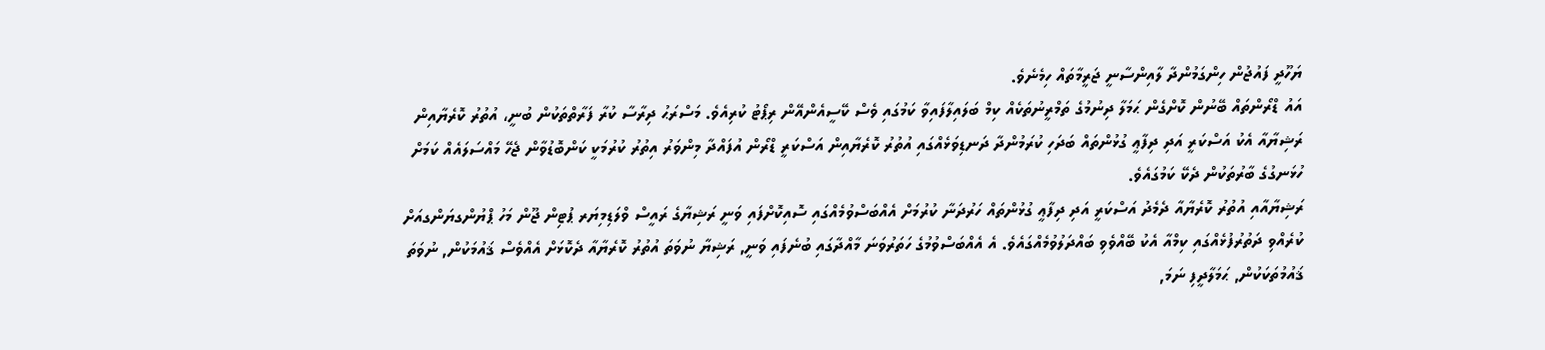ޔަހޫދީ ފައުޖުން ހިންގަމުންދާ ލާއިންސާނީ ޖަރީމާތައް ހިމެނެވެ.
އައު ޑްރޯންތައް ބޭނުން ކޮށްގެން ޙަމަލާ ދިނުމުގެ ތަމްރީނުތަކެއް ކިމް ބަލައިލާފައިވާ ކަމުގައި ވެސް ކޭސީއެންއޭން ރިޕޯޓު ކުރިއެވެ. މަސްރަޙު ދިރާސާ ކުރާ ފަރާތްތަކުން ބުނީ، އުތުރު ކޮރެޔާއިން ރަޝިޔާއާ އެކު އަސްކަރީ އަދި ދިފާޢީ ގުޅުންތައް ބަދަހި ކުރަމުންދާ ދަނޑިވަޅެއްގައި އުތުރު ކޮރެޔާއިން އަސްކަރީ ޑްރޯން އުފައްދާ މިންވަރު އިތުރު ކުރުމަކީ ކަންބޮޑުވާން ޖެހޭ މައްސަލައެއް ކަމަށް ހުޅަނގުގެ ބާރުތަކުން ދެކޭ ކަމުގައެވެ.
ރަޝިޔާއާއި އުތުރު ކޮރެޔާއާ ދެމެދު އަސްކަރީ އަދި ދިފާޢީ ގުޅުންތައް ހަރުދަނާ ކުރުމަށް އެއްބަސްވުމެއްގައި ސޮއިކޮށްފައި ވަނީ ރަޝިޔާގެ ރައީސް ވްލަޑިމިޔަރ ޕުޓިން ޖޫން މަހު ޕްޔުންގޔަންގއަށް ކުރެއްވި ދަތުރުފުޅެއްގައި ކިމްއާ އެކު ބޭއްވެވި ބައްދަލުވުމެއްގައެވެ. އެ އެއްބަސްވުމުގެ ހަތަރުވަނަ މާއްދާގައި ބުނެފައި ވަނީ, ރަޝިޔާ ނުވަތަ އުތުރު ކޮރެޔާއާ ދެކޮޅަށް އެއްވެސް ޤައުމަކުން, ނުވަތަ ޤައުމުތަކަކުން, ޙަމަލާދީފި ނަމަ,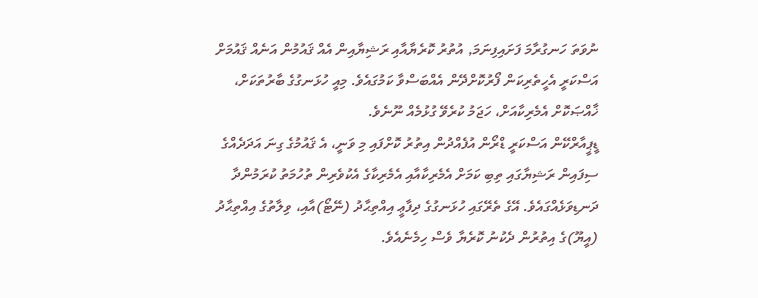ނުވަތަ ހަނގުރާމަ ފަށައިފިނަމަ, އުތުރު ކޮރެޔާއާއި ރަޝިޔާއިން އެއް ޤައުމުން އަނެއް ޤައުމަށް އަސްކަރީ އެހީތެރިކަން ފޯރުކޮށްދޭން އެއްބަސްވާ ކަމުގައެވެ. މިއީ ހުޅަނގުގެ ބާރުތަކަށް، ޚާއްޞަކޮށް އެމެރިކާއަށް، ހަޖަމު ކުރެވޭ ގުޅުމެއް ނޫނެވެ.
ޑީޕީއާރްކޭން އަސްކަރީ ޑްރޯން އުފެއްދުން އިތުރު ކޮށްފައި މި ވަނީ، އެ ޤައުމުގެ ގިނަ އަދަދެއްގެ ސިފައިން ރަޝިޔާގައި ތިބި ކަމަށް އެމެރިކާއާއި އެމެރިކާގެ އެކުވެރިން ތުހުމަތު ކުރަމުންދާ ދަނޑިވަޅެއްގައެވެ. އޭގެ ތެރޭގައި ހުޅަނގުގެ ދިފާޢީ އިއްތިޙާދު (ނޭޓޯ)އާއި، ވިލާތުގެ އިއްތިޙާދު (އީޔޫ)ގެ އިތުރުން ދެކުނު ކޮރެޔާ ވެސް ހިމެނެއެވެ.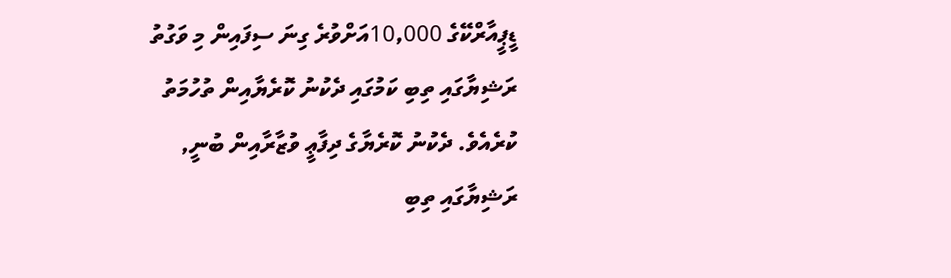ޑީޕީއާރްކޭގެ 10,000އަށްވުރެ ގިނަ ސިފައިން މި ވަގުތު ރަޝިޔާގައި ތިބި ކަމުގައި ދެކުނު ކޮރެޔާއިން ތުހުމަތު ކުރެއެވެ. ދެކުނު ކޮރެޔާގެ ދިފާޢީ ވުޒާރާއިން ބުނީ, ރަޝިޔާގައި ތިބި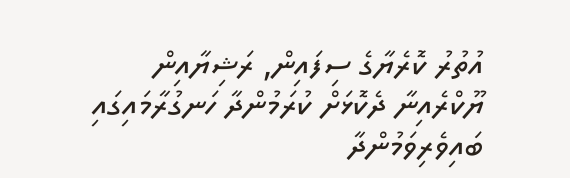އުތުރު ކޮރެޔާގެ ސިފައިން, ރަޝިޔާއިން ޔޫކްރެއިނާ ދެކޮޅަށް ކުރަމުންދާ ހަނގުރާމައިގައި ބައިވެރިވަމުންދާ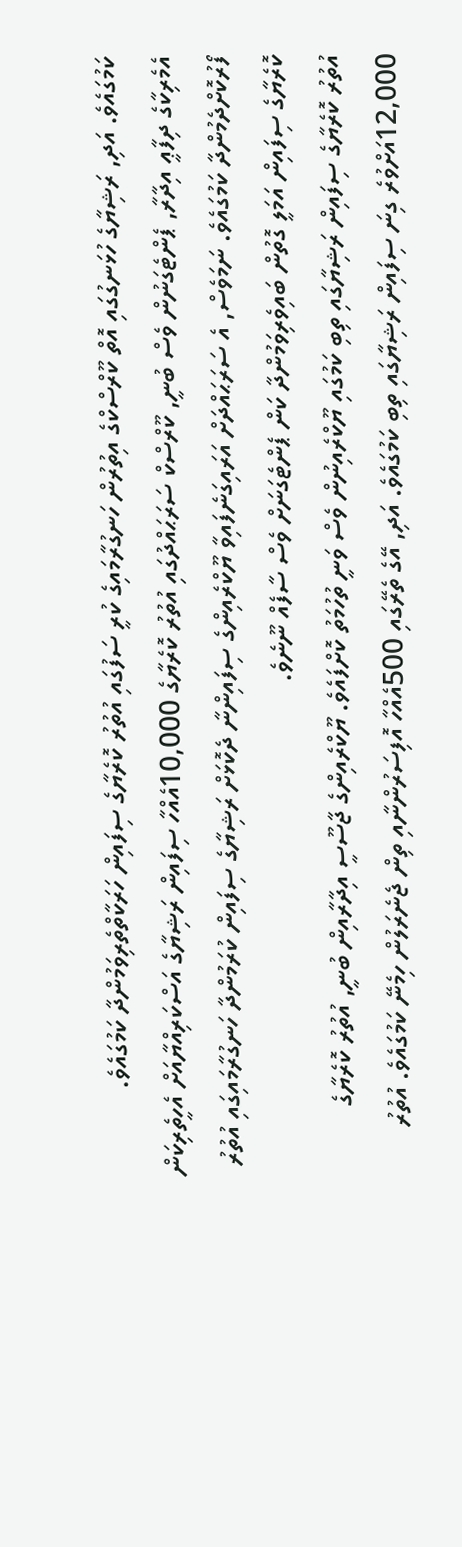ކަމުގައެވެ. އަދި, ރަޝިޔާގެ ހުޅަނގުގައި އޮތް ކޫރްސްކްގެ އިތުރުން ހަނގުރާމައިގެ ކުރީ ސަފުގައި އުތުރު ކޮރެޔާގެ ސިފައިން ހަރަކާތްތެރިވަމުންދާ ކަމުގައެވެ.
އެމެރިކާގެ ދިފާޢީ އިދާރާ, ޕެންޓެގަނުން ވެސް ބުނީ, ކޫރްސްކް ސަރަޙައްދުގައި އުތުރު ކޮރެޔާގެ 10,000އެއްހާ ސިފައިން ރަޝިޔާގެ އަސްކަރިއްޔާއަށް އެހީތެރިކަން ފޯރުކޮށްދެމުންދާ ކަމުގައެވެ. ނަމަވެސް, އެ ސަރަޙައްދަށް އަރައިގަނެފައިވާ ޔޫކްރެއިންގެ ސިފައިންނާ ދެކޮޅަށް ރަޝިޔާގެ ސިފައިން ކުރަމުންދާ ހަނގުރާމައިގައި އުތުރު ކޮރެޔާގެ ސިފައިން އަމަލީ ގޮތުން ބައިވެރިވަމުންދާ ކަން ޕެންޓެގަނަށް ވެސް ސާފެއް ނޫނެވެ.
އުތުރު ކޮރެޔާގެ ސިފައިން ރަޝިޔާގައި ތިބި ކަމުގައި ޔޫކްރެއިނުން ވެސް ވަނީ ތުހުމަތު ކޮށްފައެވެ. ޔޫކްރެއިންގެ ޖާސޫސީ އިދާރާއިން ބުނީ, އުތުރު ކޮރެޔާގެ 12,000އަށްވުރެ ގިނަ ސިފައިން ރަޝިޔާގައި ތިބި ކަމުގައެވެ. އަދި, އޭގެ ތެރޭގައި 500އެއްހާ އޮފިސަރުންނާއި ތިން ޖެނެރަލުން ހިމެނޭ ކަމުގައެވެ. އުތުރު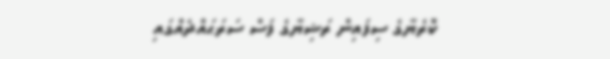ކޮރެޔާގެ ސިފައިން ރަޝިޔާގެ ފަސް ސަރަޙައްދެއްގައި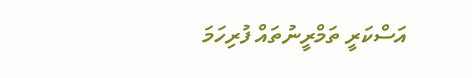އަސްކަރީ ތަމްރީނުތައް ފުރިހަމަ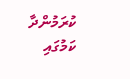ކުރަމުންދާ ކަމުގައި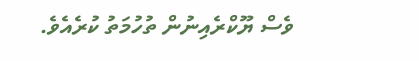ވެސް ޔޫކްރެއިނުން ތުހުމަތު ކުރެއެވެ.